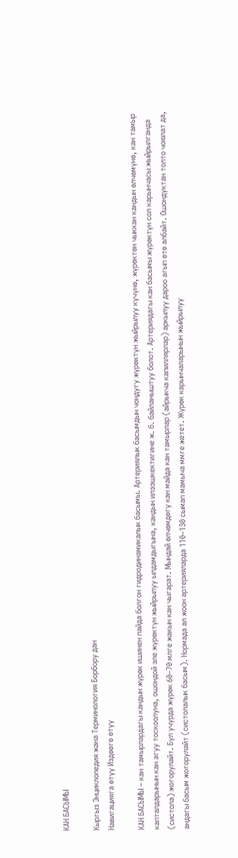КАН БАСЫМЫ

Кыргыз Энциклопедия жана Терминология Борбору дан
Навигацияга өтүү Издөөгө өтүү

КАН БАСЫМЫ – кан тамырлардагы кандын жүрөк ишинен пайда болгон гидродинамикалык басымы. Артериялык басымдын чоңдугу жүрөктүн жыйрылуу күчүнө, жүрөктөн чыккан кандын өлчөмүнө, кан тамыр капталдарынын кан агуу тоскоолуна, ошондой эле жүрөктүн жыйрылуу ылдамдыгына, кандын илээшкектигине ж. б. байланыштуу болот. Артериядагы кан басымы жүрөктүн сол карынчасы жыйрылганда (систола) жогорулайт. Бул учурда жүрөк 60–70 млге жакын кан чыгарат. Мындай өлчөмдөгү кан майда кан тамырлар (айрыкча капиллярлар) аркылуу дароо агып өтө албайт. Ошондуктан толто чоюлат да, андагы басым жогорулайт (систолалык басым). Нормада ал жоон артерияларда 110–130 сымап мамыча ммге жетет. Жүрөк карынчаларынын жыйрылуу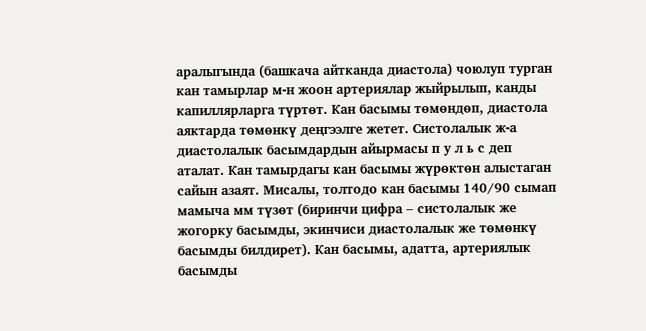аралыгында (башкача айтканда диастола) чоюлуп турган кан тамырлар м-н жоон артериялар жыйрылып, канды капиллярларга түртөт. Кан басымы төмөндөп, диастола аяктарда төмөнкү деңгээлге жетет. Систолалык ж-а диастолалык басымдардын айырмасы п у л ь с деп аталат. Кан тамырдагы кан басымы жүрөктөн алыстаган сайын азаят. Мисалы, толтодо кан басымы 140/90 сымап мамыча мм түзөт (биринчи цифра – систолалык же жогорку басымды, экинчиси диастолалык же төмөнкү басымды билдирет). Кан басымы, адатта, артериялык басымды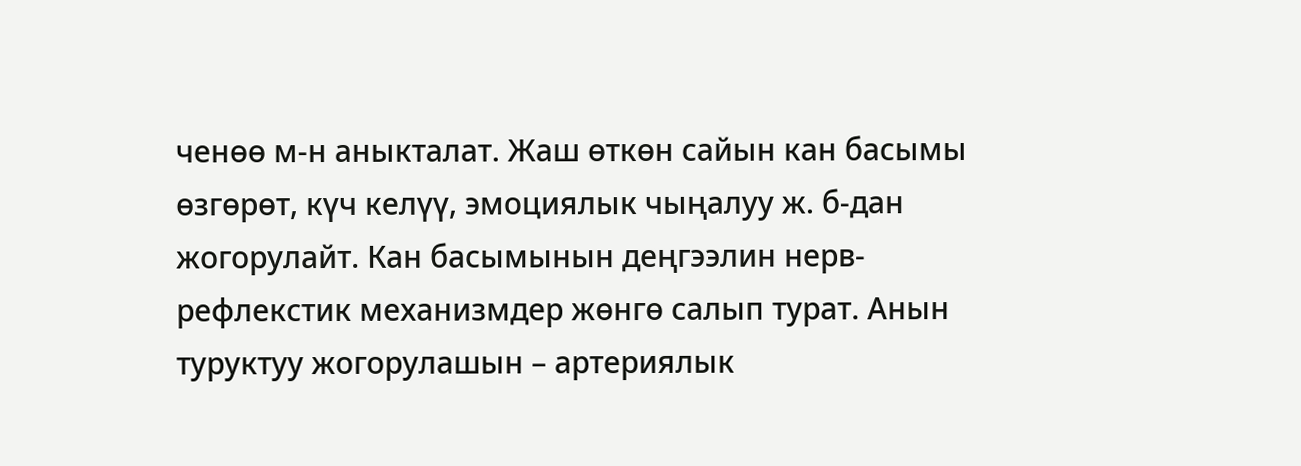ченөө м-н аныкталат. Жаш өткөн сайын кан басымы өзгөрөт, күч келүү, эмоциялык чыңалуу ж. б-дан жогорулайт. Кан басымынын деңгээлин нерв-рефлекстик механизмдер жөнгө салып турат. Анын туруктуу жогорулашын – артериялык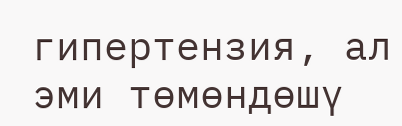гипертензия, ал эми төмөндөшү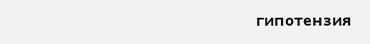гипотензия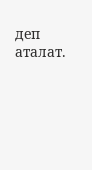деп аталат.